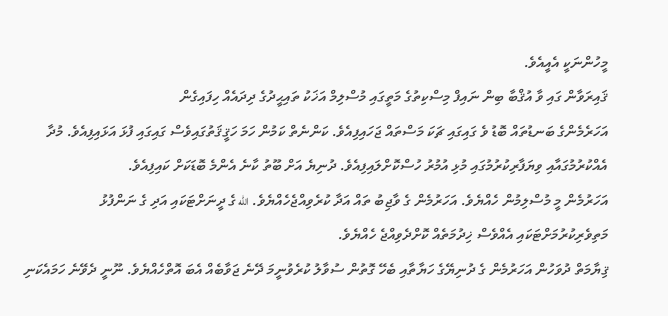މީހުންނަކީ އެއީއެވެ.
ޤައިރަވާން ގައި ވާ އުޤްބާ ބިން ނައިފް މިސްކިތުގެ މަތީގައި މުސްލިމް އަޚަކު ތައިޙީދުގެ ދިދައެއް ހިފައިގެން
އަހަރެމެންގެ ބަނޑުތައް ބޮޑު ވެ ގައިގައި ޗަކަ މަސްތައް ޖަހައިފިއެވެ. ކަންނެތް ކަމުން ހަމަ ހަޤީޤަތުގައިވެސް ގައިގައި ފުޅަ އަޅައިފިއެވެ. މުދާ އެއްކުރުމުގައާއި ވިޔަފާރިކުރުމުގައި މުޅި އުމުރު ހުސްކޮށްލައިފިއެވެ. ދުނިޔެ އަށް ބޫތު ކާނެ އެންމެ ބޮޑަކަށް ކައިފިއެވެ.
އަހަރުމެން މީ މުސްލިމުން ހެއްޔެވެ. އަހަރުމެން ގެ ވާޖިބު ތައް އަދާ ކުރެވިއްޖެހެއްޔެވެ. الله ގެ ދީނަށްޓަކައި އަދި ގެ ނަންފުޅު މަތިވެރިކުރުމަށްޓަކައި އެއްވެސް ޚިދުމަތެއް ކޮށްދެވިއްޖެ ހެއްޔެވެ.
ޤިޔާމަތް ދުވަހުން އަހަރުމެން ގެ ދުނިޔޭގެ ހަޔާތާއި ބެހޭ ގޮތުން ސުވާލު ކުރެވުނީމަ ދޭނެ ޖަވާބެއް އެބަ އޮތްހެއްޔެވެ. ނޫނީ ދެވޭނެ ހަމައެކަނި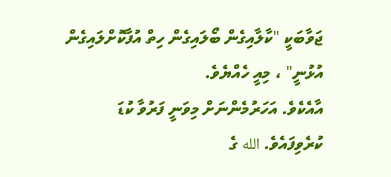ޖަވާބަކީ "ކާލާއިގެން ބޯލައިގެން ހިތް އުފާކޮށްލައިގެން އުޅުނީ" ، މިއީ ހެއްޔެވެ.
އާއެކެވެ. އަހަރުމެންނަށް މިވަނީ ފަރުވާ ކުޑަ ކުރެވިފައެވެ. الله ގެ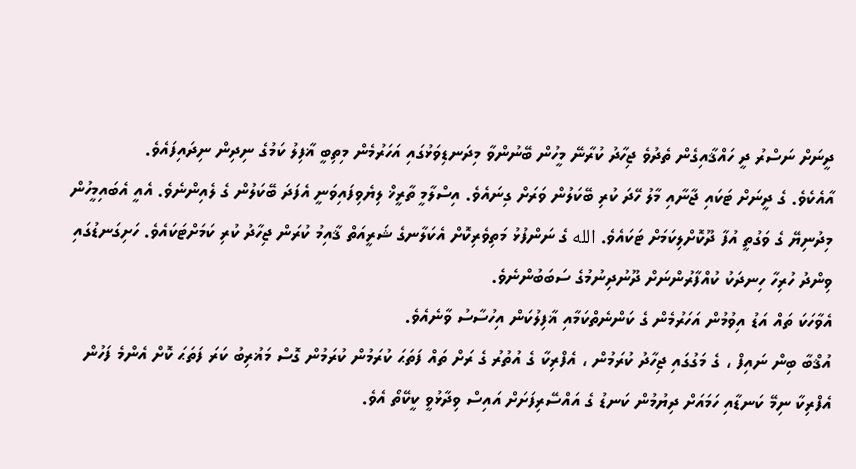ދީނަށް ނަސްރު ދީ ހައްޤާއިގެން ތެދުވެ ޖިހާދު ކުރާނޭ މީހުން ބޭނުންވާ މިދަނޑިވަޅުގައި އަހަރުމެން މިތިބީ ޣާފިލު ކަމުގެ ނިދިން ނިދައިފައެވެ.
އާއެކެވެ. ގެ ދީނަށް ޓަކައި ޖާނާއި މާލު ހޭދަ ކުރި ބޭކަލުން ވަރަށް ގިނައެވެ. އިސްލާމީ ތާރީޚް ލިޔެވިފައިވަނީ އެފަދަ ބޭކަލުން ގެ ލެއިންނެވެ. އެއީ އެބައިމީހުން މިދުނިޔޭ ގެ ވަގުތީ އުފާ ދޫކޮށްލިކަމަށް ޓަކައެވެ. الله ގެ ނަންފުޅު މަތިވެރިކޮށް އެކަލާނގެ ޝަރީއަތް ޤާއިމު ކުރަން ޖިހާދު ކުރި ކަމަށްޓަކައެވެ. ހަށިގަނޑުގައި ވިންދު ހުރިހާ ހިނދަކު ކުއްފާރުންނަށް ދޫނުދިނުމުގެ ސަބަބުންނެވެ.
އެވާހަކަ ތައް އަޑު އިވުމުން އަހަރުމެން ގެ ކަންނެތްކަމާއި ޣާފިލުކަން އިހުސާސު ވާނެއެވެ.
އުޤްބާ ބިން ނައިފް ، ގެ މަގުގައި ޖިހާދު ކުރަމުން ، އެފްރިކާ ގެ އުތުރު ގެ ރަށް ތައް ފަތަޙަ ކުރަމުން ކުރަމުން ގޮސް މަޣުރިބު ކަރަ ފަތަޙަ ކޮށް އެންމެ ފަހުން އެފްރިކާ ނިމޭ ކަނޑާއި ހަމައަށް ދިޔުމުން ކަނޑު ގެ އައްސޭރިފަށަށް އައިސް ވިދާޅުވީ ކީކޭތޯ އެވެ.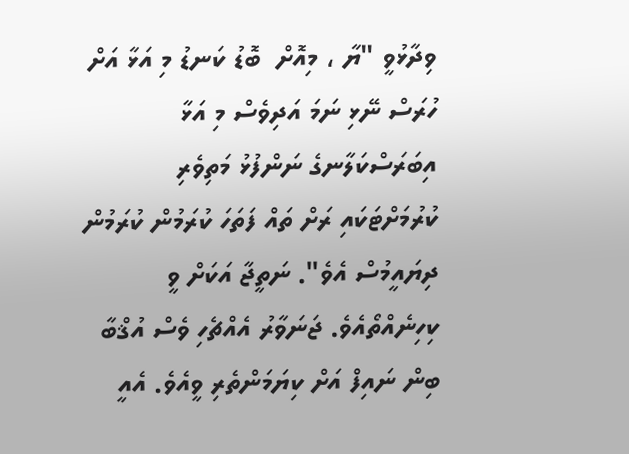ވިދާޅުވީ "ޔާ ، މިއޮށް  ބޮޑު ކަނޑު މި އަޅާ އަށް ހުރަސް ނޭޅި ނަމަ އަދިވެސް މި އަޅާ އިބަރަސްކަލާނގެ ނަންފުޅު މަތިވެރި ކުރުމަށްޓަކައި ރަށް ތައް ފަތަހަ ކުރަމުން ކުރަމުން ދިޔައީމުސް އެވެ". ނަތީޖާ އަކަށް ވީ ކިހިނެއްތޯއެވެ. ޖަނަވާރު އެއްޗެހި ވެސް އުޤްބާ ބިން ނައިފް އަށް ކިޔަމަންތެރި ވީއެވެ. އެއީ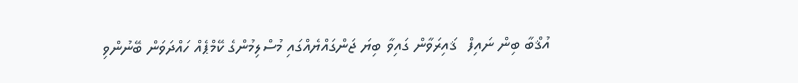އުޤްބާ ބިން ނައިފް  ޤައިރަވާން ގައިވާ ބިޔަ ޖަންގައްޔެއްގައި މުސްލިމުންގެ ކޭމްޕެއް ހައްދަވަން ބޭނުންވި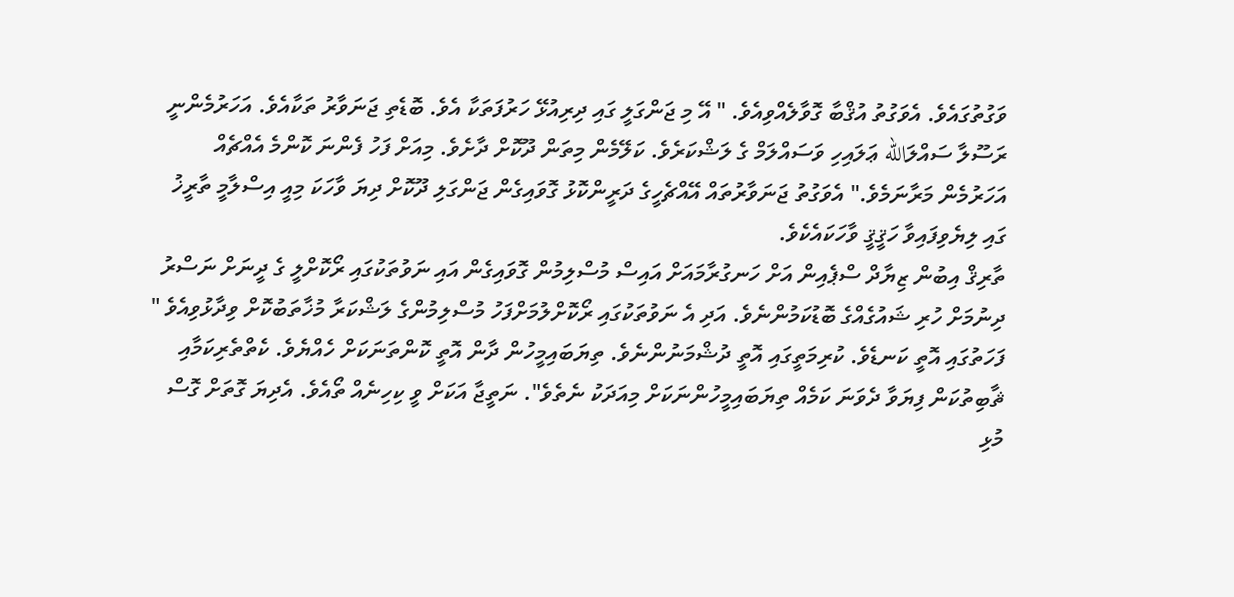ވަގުތުގައެވެ. އެވަގުތު އުޤްބާ ގޮވާލެއްވިއެވެ. " އޭ މި ޖަންގަލީ ގައި ދިރިއުޅޭ ހަރުފަތަކާ އެވެ. ބޮޑެތި ޖަނަވާރު ތަކާއެވެ. އަހަރުމެންނީ ރަސޫލާ ސައްލަالله ޢަލައިހި ވަސައްލަމް ގެ ލަޝްކަރެވެ. ކަލޭމެން މިތަން ދޫކޮށް ދާށެވެ. މިއަށް ފަހު ފެންނަ ކޮންމެ އެއްޗެއް އަހަރުމެން މަރާނަމެވެ." އެވަގުތު ޖަނަވާރުތައް އޭއްޗެހީގެ ދަރީންކޮޅު ގޮވައިގެން ޖަންގަލި ދޫކޮށް ދިޔަ ވާހަކަ މިއީ އިސްލާމީ ތާރީޚު ގައި ލިޔެވިފައިވާ ހަޤީޤީ ވާހަކައެކެވެ.
ތާރިޤް އިބުން ޒިޔާދް ސްޕެއިން އަށް ހަނގުރާމައަށް އައިސް މުސްލިމުން ގޮވައިގެން އައި ނަވުތަކުގައި ރޯކޮށްލީ ގެ ދީނަށް ނަސްރު ދިނުމަށް ހުރި ޝައުގެއްގެ ބޮޑުކަމުންނެވެ. އަދި އެ ނަވުތަކުގައި ރޯކޮށްލުމަށްފަހު މުސްލިމުންގެ ލަޝްކަރާ މުޚާތަބުކޮށް ވިދާޅުވިއެވެ " ފަހަތުގައި އޮތީ ކަނޑެވެ. ކުރިމަތީގައި އޮތީ ދުޝްމަނުންނެވެ. ތިޔަބައިމީހުން ދާން އޮތީ ކޮންތަނަކަށް ހެއްޔެވެ. ކެތްތެރިކަމާއި ޘާބިތުކަން ފިޔަވާ ދެވަނަ ކަމެއް ތިޔަބައިމީހުންނަކަށް މިއަދަކު ނެތެވެ". ނަތީޖާ އަކަށް ވީ ކިހިނެއް ތޯއެވެ. އެދިޔަ ގޮތަށް ގޮސް މުޅި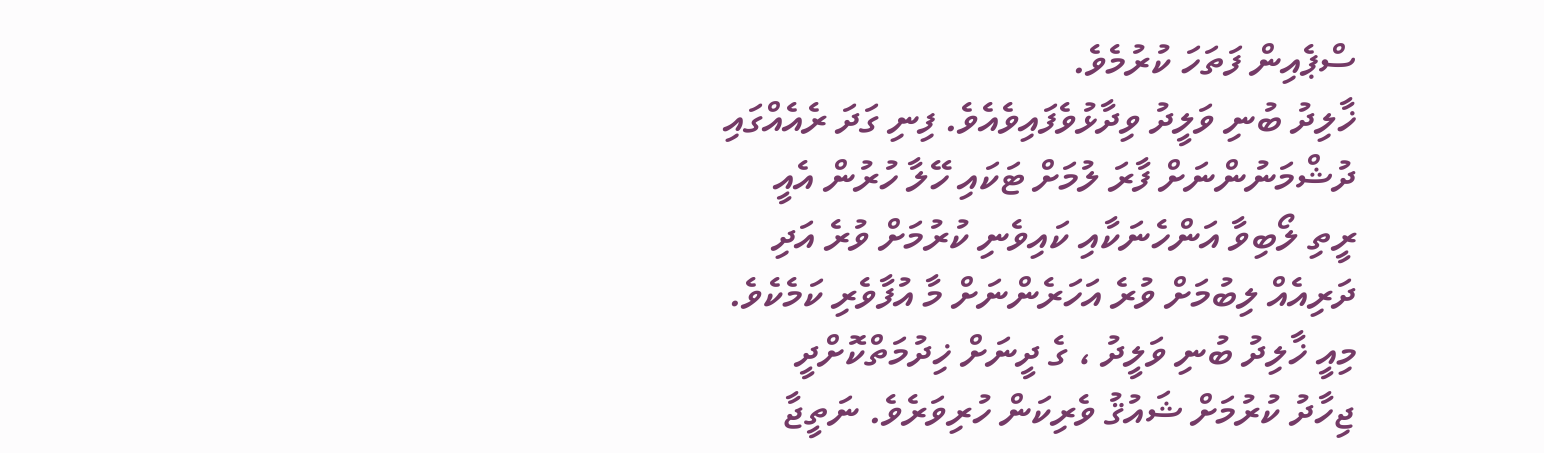ސްޕެއިން ފަތަހަ ކުރުމެވެ.
ޚާލިދު ބުނި ވަލީދު ވިދާޅުވެފައިވެއެވެ. ފިނި ގަދަ ރެއެއްގައި ދުޝްމަނުންނަށް ފާރަ ލުމަށް ޓަކައި ހޭލާ ހުރުން އެއީ ރީތި ލޯބިވާ އަންހެނަކާއި ކައިވެނި ކުރުމަށް ވުރެ އަދި ދަރިއެއް ލިބުމަށް ވުރެ އަހަރެންނަށް މާ އުފާވެރި ކަމެކެވެ. މިއީ ޚާލިދު ބުނި ވަލީދު ، ގެ ދީނަށް ޚިދުމަތްކޮށްދީ ޖިހާދު ކުރުމަށް ޝައުޤު ވެރިކަން ހުރިވަރެވެ. ނަތީޖާ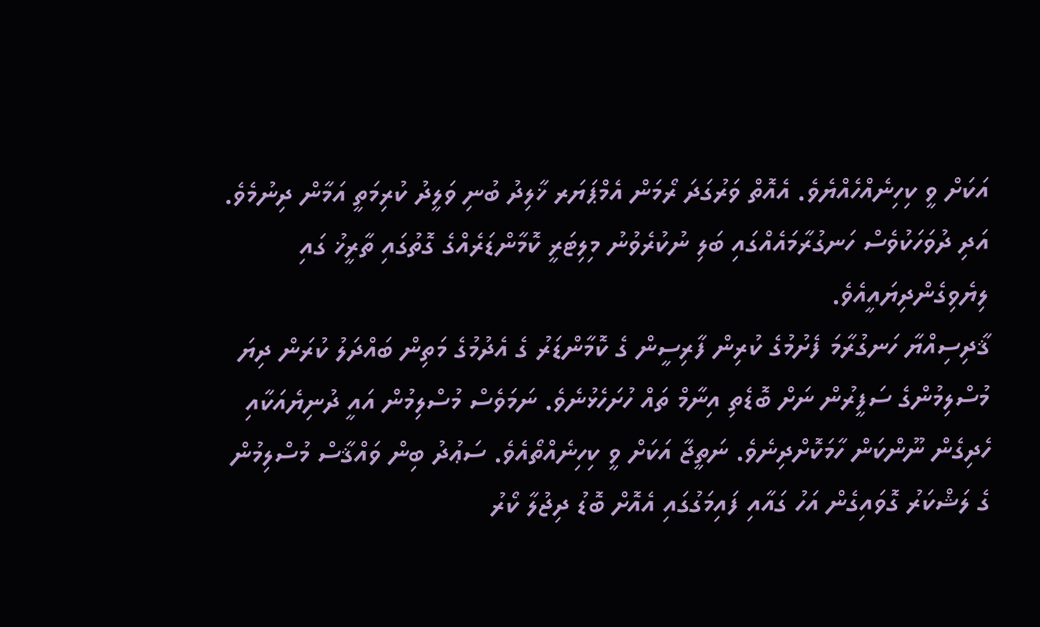އަކަށް ވީ ކިހިނެއްހެއްޔެވެ. އެއޮތް ވަރުގަދަ ރޯމަން އެމްޕަޔަރ ޚާލިދު ބުނި ވަލީދު ކުރިމަތީ އަމާން ދިނުމެވެ. އަދި ދުވަހަކުވެސް ހަނގުރާމައެއްގައި ބަލި ނުކުރެވުނު މިލިޓަރީ ކޮމާންޑަރެއްގެ ގޮތުގައި ތާރީޚު ގައި ލިޔެވިގެންދިޔައީއެވެ.
ޤާދިސިއްޔާ ހަނގުރާމަ ފެށުމުގެ ކުރިން ފާރިސީން ގެ ކޮމާންޑަރު ގެ އެދުމުގެ މަތިން ބައްދަލު ކުރަން ދިޔަ މުސްލިމުންގެ ސަފީރުން ނަށް ބޮޑެތި އިނާމް ތައް ހުށަހެޅުނެވެ. ނަމަވެސް މުސްލިމުން އައީ ދުނިޔެއަކާއި ހެދިގެން ނޫންކަން ހާމަކޮށްދިނެވެ. ނަތީޖާ އަކަށް ވީ ކިހިނެއްތޯއެވެ. ސަޢުދު ބިން ވައްޤާސް މުސްލިމުން ގެ ލަޝްކަރު ގޮވައިގެން އަހު ގައާއި ފައިމަގުގައި އެއޮށް ބޮޑު ދިޖުލާ ކޯރު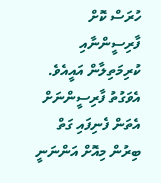ހުރަސް ކޮށް ފާރިސީންނާއި ކުރިމަތިލާން އައީއެވެ. އެވަގުތު ފާރިސީންނަށް އެތަން ފެނިފައި ގަތް ބިރުން މިއޮށް އަންނަނީ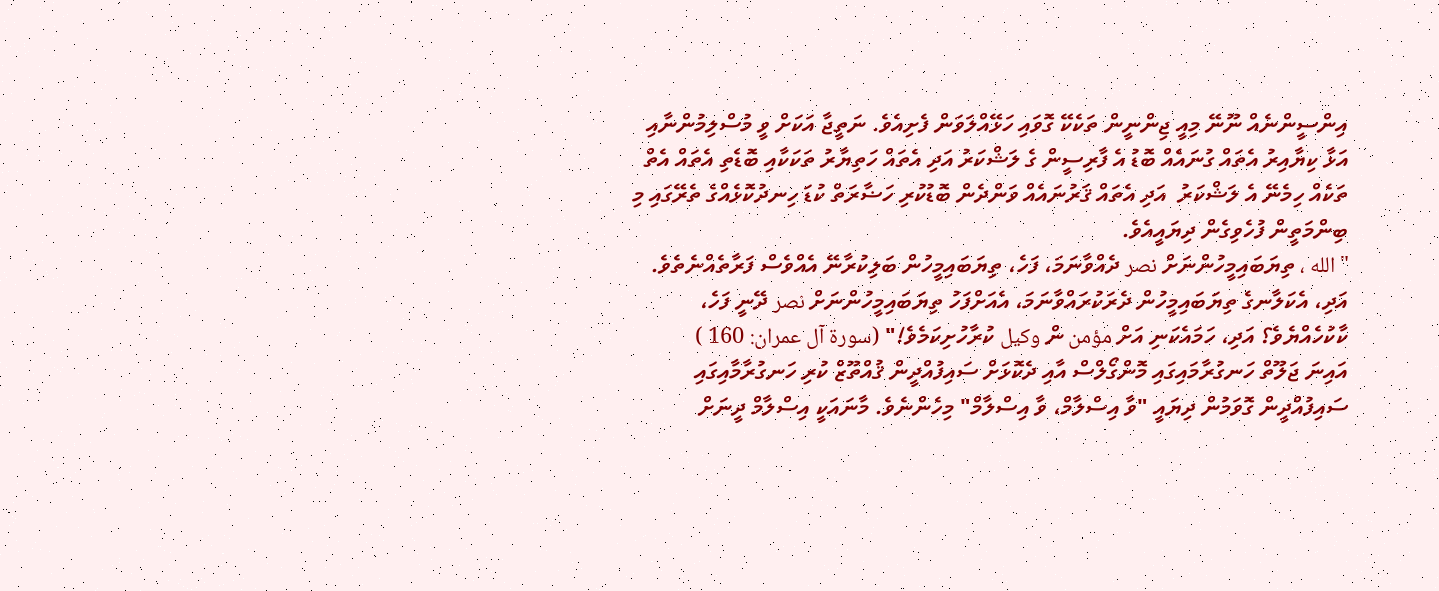އިންސީންނެއް ނޫނޭ މިއީ ޖިންނީން ތަކެކޭ ގޮވައި ހަޅޭއްލަވަން ފެށިއެވެ. ނަތީޖާ އަކަށް ވީ މުސްލިމުންނާއި އަޅާ ކިޔާއިރު އެތައް ގުނައެއް ބޮޑު އެ ފާރިސީން ގެ ލަޝްކަރު އަދި އެތައް ހަތިޔާރު ތަކަކާއި ބޮޑެތި އެތައް އެތް ތަކެއް ހިމެނޭ އެ ލަޝްކަރު  އަދި އެތައް ޤަރުނައެއް ވަންދެން ބޮޑުކުރި ހަޟާރަތް ކުޑަ ހިނދުކޮޅެއްގެ ތެރޭގައި މި ބިންމަތީން ފުހެވިގެން ދިޔައީއެވެ.
" الله ، ތިޔަބައިމީހުންނަށް نصر ދެއްވާނަމަ، ފަހެ، ތިޔަބައިމީހުން ބަލިކުރާނޭ އެއްވެސް ފަރާތެއްނެތެވެ. އަދި، އެކަލާނގެ ތިޔަބައިމީހުން ދެރަކުރައްވާނަމަ، އެއަށްފަހު ތިޔަބައިމީހުންނަށް نصر ދޭނީ ފަހެ، ކާކުހެއްޔެވެ؟ އަދި، ހަމައެކަނި އަށް مؤمن ން وكيل ކުރާހުށިކަމެވެ!" (سورة آل عمران: 160 )
އައިނަ ޖަލޫތް ހަނގުރާމައިގައި މޮންގޯލްސް އާއި ދެކޮޅަށް ސައިފުއްދީން ޤުއްތޫޒް ކުރި ހަނގުރާމާއިގައި ސައިފުއްދީން ގޮވަމުން ދިޔައީ "ވާ އިސްލާމް، ވާ އިސްލާމް" މިހެންނެވެ. މާނައަކީ އިސްލާމް ދީނަށް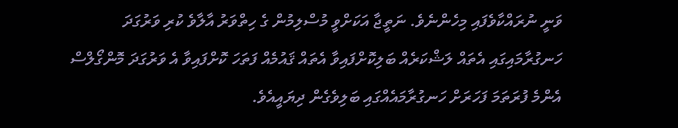ވަނީ ނުރައްކާވެފައި މިހެންނެވެ. ނަތީޖާ އަކަށްވީ މުސްލިމުން ގެ ހިތްވަރު އާލާވެ ކުރި ވަރުގަދަ ހަނގުރާމައިގައި އެތައް ލަޝްކަރެއް ބަލިކޮށްފައިވާ އެތައް ޤައުމެއް ފަތަހަ ކޮށްފައިވާ އެ ވަރުގަދަ މޮންގޯލްސް އެންމެ ފުރަތަމަ ފަހަރަށް ހަނގުރާމައެއްގައި ބަލިވެގެން ދިޔައީއެވެ.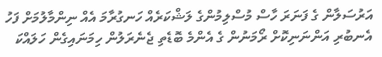އަރުސަލާން ގެ ފަނަރަ ހާސް މުސްލިމުންގެ ލަޝްކަރެއް ހަނގުރާމަ އެއް ނިންމާލުމަށް ފަހު އެނބުރި އަންނަނިކޮށް ރޯމަނުން ގެ އެންމެ ބޮޑެތި ޖެނެރަލުން ހިމަނައިގެން ހަލައްކަ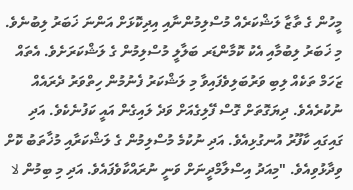މީހުން ގެ ތާޒާ ލަޝްކަރެއް މުސްލިމުންނާއި އިދިކޮޅަށް އަންނަ ޚަބަރު ލިބުނެވެ. މި ޚަބަރު ލިބުމާއި އެކު ކޮމާންޑަރ ބަލާލީ މުސްލިމުން ގެ ލަޝްކަރަށެވެ. އެތައް ޒަހަމް ތަކެއް ލިބި ވަރުބަލިވެފައިވާ މި ލަޝްކަރު ފެނުމުން ހިތްވަރު ދެރައެއް ނުކުރެއެވެ. ދިޔަގޮތަށް ގޮސް ފޭލިގެއަށް ވަދެ ލައިގެން އައީ ކަފުނެކެވެ. އަދި ގައިގައި ކާފޫރު އުނގުޅިއެވެ. އަދި ނުކުމެ މުސްލިމުން ގެ ލަޝްކަރާއި މުޚާތަބު ކޮށް ވިދާޅުވިއެވެ. "މިއަދު އިސްލާމްދީނަށް ވަނީ ނުރައްކާވެފައެވެ. އަދި މި ބިމުން لا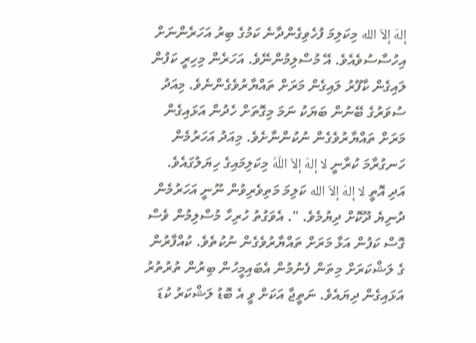إلهَ إلاّ الله މިކަލިމަ ފުހެވިގެންދާނެ ކަމުގެ ބިރު އަހަރެންނަށް އިހުސާސުވެއެވެ. އޭ މުސްލިމުންނޭވެ. އަހަރެން މިހިރީ ކަފުން ލައިގެން ކާފޫރު ލައިގެން މަރަށް ތައްޔާރުވެގެންނެވެ. މިއަދު ސުވަރުގެ ބޭނުން ބަޔަކު ނަމަ މިގޮތަށް ހެދުން އަޅައިގެން މަރަށް ތައްޔާރުވެގެން ނުކުންނާށެވެ. މިއަދު އަހަރުމެން ހަނގުރާމަ ކުރާނީ لا إلهَ إلاّ اللّهُ މިކަލިމައިގެ ހިޔަލުގައެވެ. އަދި އޮތީ لا إلهَ إلاّ الله ކަލިމަ މަތިވެރިވުން ނޫނީ އަހަރުމެން ދުނިޔެ ދޫކޮށް ދިޔުމެވެ. ". އެވަގުތު ހުރިހާ މުސްލިމުން ވެސް ގޮސް ކަފުން އަޅާ މަރަށް ތައްޔާރުވެގެން ނުކުތެވެ. ކުއްފާރުން ގެ ލަޝްކަރަށް މިތަން ފެނުމުން އެބައިމީހުން ބިރުން ތުރުތުރު އަޅައިގެން ދިޔައެވެ. ނަތީޖާ އަކަށް ވީ އެ ބޮޑު ލަޝްކަރު ކުޑަ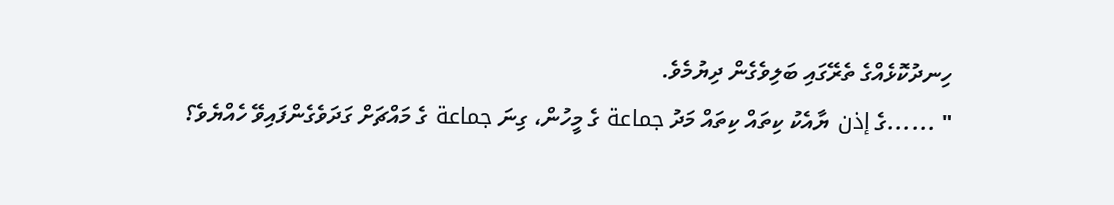ހިނދުކޮޅެއްގެ ތެރޭގައި ބަލިވެގެން ދިޔުމެވެ.
" ......ގެ إذن ޔާއެކު ކިތައް ކިތައް މަދު جماعة ގެ މީހުން، ގިނަ جماعة ގެ މައްޗަށް ގަދަވެގެންފައިވޭ ހެއްޔެވެ؟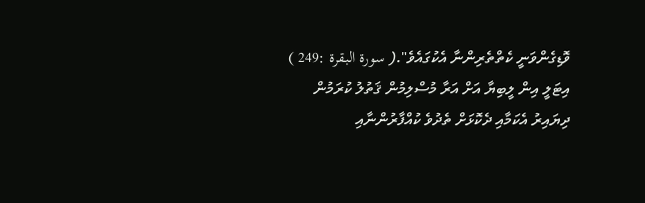ވޮޑިގެންވަނީ ކެތްތެރިންނާ އެކުގައެވެ".( سورة البقرة :249 )
އިޓަލީ އިން ލީބިޔާ އަށް އަރާ މުސްލިމުން ޤަތުލު ކުރަމުން ދިޔައިރު އެކަމާއި ދެކޮޅަށް ތެދުވެ ކުއްފާރުންނާއި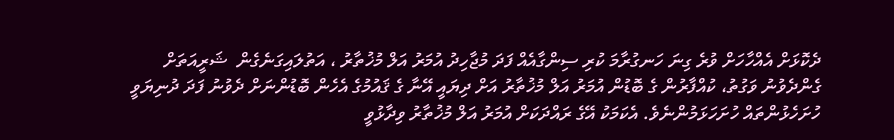ދެކޮޅަށް އެއްހާހަށް ވުރެ ގިނަ ހަނގުރާމަ ކުރި ސިންގާއެއް ފަދަ މުޖާހިދު އުމަރު އަލް މުޚުތާރު ، އަތުލައިގަނެގެން  ޝަރީއަތަށް ގެންދެވުނު ވަގުތު، ކުއްފާރުން ގެ ބޮޑުން އުމަރު އަލް މުޚުތާރު އަށް ދިޔައީ އޭނާ ގެ ޤައުމުގެ އެހެން ބޮޑުންނަށް ދެވުނު ފަދަ ދުނިޔަވީ ހުށަހެޅުންތައް ހުށަހަޅަމުންނެވެ. އެކަމަކު އޭގެ ރައްދަކަށް އުމަރު އަލް މުޚުތާރު ވިދާޅުވީ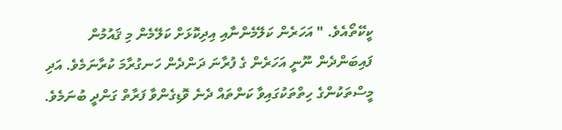ކީކޭތޯއެވެ. " އަހަރެން ކަލޭމެންނާއި އިދިކޮޅަށް ކަލޭމެން މި ޤައުމުން ފައިބަންދެން ނޫނީ އަހަރެން ގެ ފުރާނަ ދަންދެން ހަނގުރާމަ ކުރާނަމެވެ. އަދި މީސްތަކުންގެ ހިތްތަކުގައިވާ ކަންތައް ދެނެ ވޮޑިގެންވާ ފަރާތް ގަންދީ ބުނަމެވެ.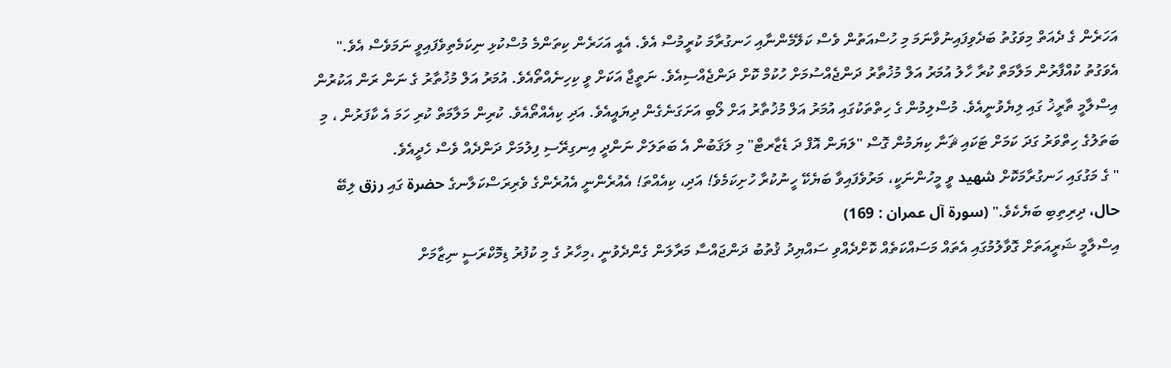އަހަރެން ގެ ދެއަތް މިވަގުތު ބަދެވިފައިނުވާނަމަ މި ހުސްއަތުން ވެސް ކަލޭމެންނާއި ހަނގުރާމަ ކުރީމުސް އެވެ. އެއީ އަހަރެން ކިތަންމެ މުސްކުޅި ނިކަމެތިވެފައިވީ ނަމަވެސް އެވެ."
އެވަގުތު ކުއްފާރުން މަލާމަތް ކުރާ ހާލު އުމަރު އަލް މުޚުތާރު ދަންޖެއްސުމަށް ހުކުމް ކޮށް ދަންޖެއްސިއެވެ. ނަތީޖާ އަކަށް ވީ ކިހިނެއްތޯއެވެ. އުމަރު އަލް މުޚުތާރު ގެ ނަން ރަން އަކުރުން އިސްލާމީ ތާރީޚު ގައި ލިޔެވުނީއެވެ. މުސްލިމުން ގެ ހިތްތަކުގައި އުމަރު އަލް މުޚުތާރު އަށް ލޯބި އަށަގަނެގެން ދިޔައީއެވެ. އަދި ކިއެއްތޯއެވެ. ކުރިން މަލާމަތް ކުރި ހަމަ އެ ކާފަރުން ، މި ބަތަލުގެ ހިތްވަރު ގަދަ ކަމަށް ޓަކައި ޘަނާ ކިޔަމުން ގޮސް "ލަޔަން އޮފް ދަ ޑެޒާރޓް" މި ލަޤަބުން އެ ބަތަލަށް ނަންދީ އިނގިރޭސި ފިލުމަށް ދަންދެއް ވެސް ހެދީއެވެ.
" ގެ މަގުގައި ހަނގުރާމަކޮށް شهيد ވީ މީހުންނަކީ، މަރުވެފައިވާ ބަޔެކޭ ހީނުކުރާ ހުށިކަމެވެ! އަދި، ކިއެއްތަ! އެއުރެންނީ އެއުރެންގެ ވެރިރަސްކަލާނގެ حضرة ގައި رزق ލިބޭ حال، ދިރިތިބި ބަޔެކެވެ." (سورة آل عمران : 169)
އިސްލާމީ ޝަރީއަތަށް ގޮވާލުމުގައި އެތައް މަސައްކަތެއް ކޮށްދެއްވި ސައްޔިދު ޤުތުބު ދަންޖައްސާ މަރާލަން ގެންދެވުނީ ،މިހާރު ގެ މި ކުފުރު ޑިމޮކްރަސީ ނިޒާމަށް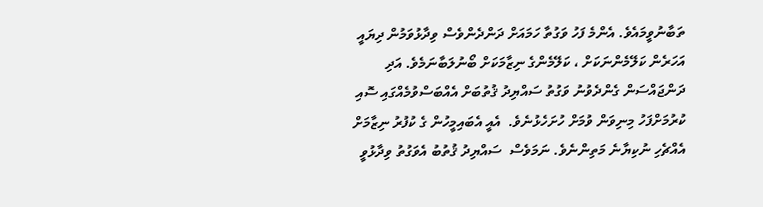ތަބާނުވީމައެވެ. އެންމެ ފަހު ވަގުތާ ހަމައަށް ދަންދެންވެސް ވިދާޅުވަމުން ދިޔައީ އަހަރެން ކަލޭމެންނަކަށް ، ކަލޭމެންގެ ނިޒާމަކަށް ބޯނުލަބާނަމެވެ. އަދި ދަންޖައްސަން ގެންދެވުނު ވަގުތު ސައްޔިދު ޤުތުބަށް އެއްބަސްވުމެއްގައި ސޮއި ކުރުމަށްފަހު މިނިވަން ވުމަށް ހުށަހެޅުނެވެ.  އެއީ އެބައިމީހުން ގެ ކުފުރު ނިޒާމަށް އެއްޗެހި ނުކިޔާނެ މަތިންނެވެ. ނަމަވެސް  ސައްޔިދު ޤުތުބު އެވަގުތު ވިދާޅުވީ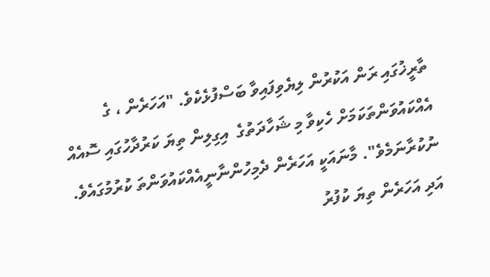ތާރީޚުގައި ރަން އަކުރުން ލިޔެވިފައިވާ ބަސްފުޅެކެވެ. "އަހަރެން ، ގެ އެއްކައުވަންތަކަމަށް ހެކިވާ މި ޝަހާދަތުގެ  އިގިލިން ތިޔަ ކަރުދާހުގައި ސޮއެއް ނުކުރާނަމެވެ". މާނައަކީ އަހަރެން ދެމިހުންނާނީއެއްކައުވަންތަ ކުރުމުގައެވެ. އަދި އަހަރެން ތިޔަ ކުފުރު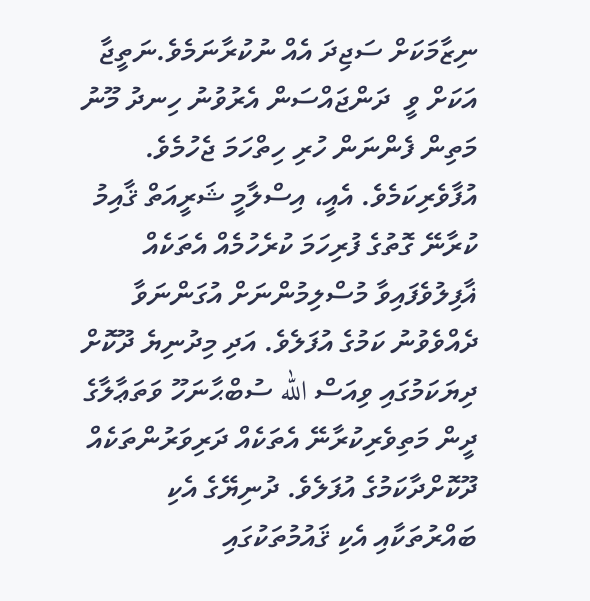ނިޒާމަކަށް ސަޖިދަ އެއް ނުކުރާނަމެވެ.ނަތީޖާ އަކަށް ވީ  ދަންޖައްސަން އެރުވުނު ހިނދު މޫނު މަތިން ފެންނަން ހުރި ހިތްހަމަ ޖެހުމެވެ. އުފާވެރިކަމެވެ. އެއީ، އިސްލާމީ ޝަރީއަތް ޤާއިމު ކުރާނޭ ގޮތުގެ ފުރިހަމަ ކުރެހުމެއް އެތަކެއް ޣާފިލުވެފައިވާ މުސްލިމުންނަށް އުގަންނަވާ ދެއްވެވުނު ކަމުގެ އުފަލެވެ. އަދި މިދުނިޔެ ދޫކޮށް ދިޔަކަމުގައި ވިއަސް الله ސުބްޙާނަހޫ ވަތަޢާލާގެ ދީން މަތިވެރިކުރާނޭ އެތަކެއް ދަރިވަރުންތަކެއް ދޫކޮށްދާކަމުގެ އުފަލެވެ. ދުނިޔޭގެ އެކި ބައްރުތަކާއި އެކި ޤައުމުތަކުގައި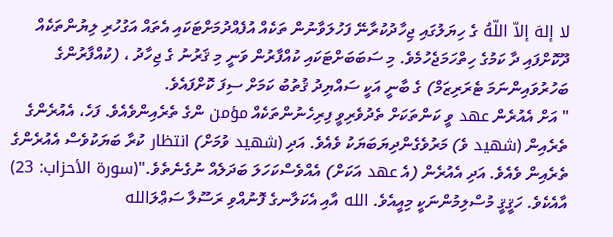لا إلهَ إلاّ اللّهُ ގެ ހިޔަލުގައި ޖިހާދުކުރާނޭ ފަހުލަވާނުން ތަކެއް އުފެއްދުމަށްޓަކައި އެތައް އަގުހުރި ލިޔުންތަކެއް ދޫކޮށްފައި ދާ ކަމުގެ ހިތްހަމަޖެހުމެވެ. މި ސަބަބަށްޓަކައި ކުއްފާރުން ވަނީ މި ޤަރުނު ގެ ޖިހާދު ، (ކުއްފާރުންގެ ބަހުރުވައިންނަމަ ޓެރަރިޒަމް) ގެ ބާނީ އަކީ ސައްޔިދު ޤުތުބު ކަމަށް ސިފަ ކޮށްފައެވެ.
" އަށް އެއުރެން عهد ވީ ކަންތަކަށް ތެދުވެރިވީ ފިރިހެނުންތަކެއް مؤمن ންގެ ތެރެއިންވެއެވެ. ފަހެ، އެއުރެންގެ ތެރެއިން (شهيد ވެ) މަރުވެގެންދިޔަބަޔަކު ވެއެވެ. އަދި (شهيد ވުމަށް) انتظار ކުރާ ބަޔަކުވެސް އެއުރެންގެ ތެރެއިން ވެއެވެ. އަދި އެއުރެން (އެ عهد އަކަށް) އެއްވެސްކަހަލަ ބަދަލެއް ނުގެނެތެވެ."(سورة الأحزاب: 23)
އާއެކެވެ. ހަޤީޤީ މުސްލިމުންނަކީ މިއީއެވެ. الله އާއި އެކަލާނގެ ފޮނުއްވި ރަސޫލާ ސަޢްލަالله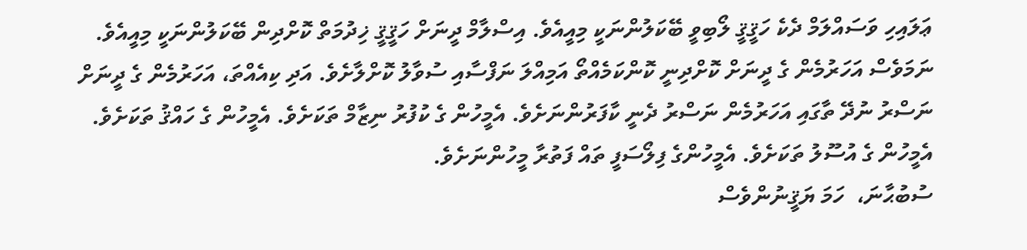ޢަލައިހި ވަސައްލަމް ދެކެ ހަޤީޤީ ލޯބިވީ ބޭކަލުންނަކީ މިއީއެވެ. އިސްލާމް ދީނަށް ހަޤީޤީ ޚިދުމަތް ކޮށްދިން ބޭކަލުންނަކީ މިއީއެވެ.
ނަމަވެސް އަހަރުމެން ގެ ދީނަށް ކޮށްދިނީ ކޮންކަމެއްތޯ އަމިއްލަ ނަފްސާއި ސުވާލު ކޮށްލާށެވެ. އަދި ކިއެއްތަ، އަހަރުމެން ގެ ދީނަށް ނަސްރު ނުދޭ ތާގައި އަހަރުމެން ނަސްރު ދެނީ ކާފަރުންނަށެވެ. އެމީހުން ގެ ކުފުރު ނިޒާމް ތަކަށެވެ. އެމީހުން ގެ ހައްޤު ތަކަށެވެ. އެމީހުން ގެ އުސޫލު ތަކަށެވެ. އެމީހުންގެ ފިލޯސަފީ ތައް ފަތުރާ މީހުންނަށެވެ.
ސުބުޙާނަ،  ހަމަ ޔަޤީނުންވެސް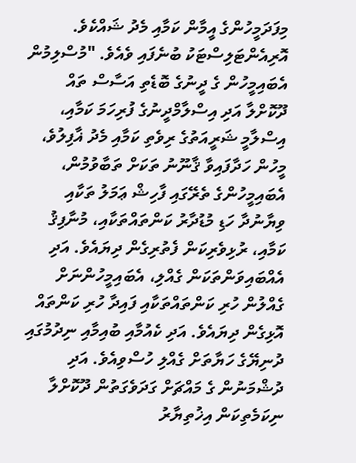މިފަދަމީހުންގެ އީމާން ކަމާއި މެދު ޝައްކެވެ.
އޮރިއެންޓަލިސްޓަކު ބުނެފައި ވެއެވެ. "މުސްލިމުން އެބައިމީހުން ގެ ދީނުގެ ބޮޑެތި އަސާސް ތައް ދޫކޮށްލާ އަދި އިސްލާމްދީނުގެ ފުރިހަމަ ކަމާއި، އިސްލާމީ ޝަރީއަތުގެ ރިވެތި ކަމާއި މެދު ޣާފިލުވެ، މީހުން ހަދާފައިވާ ޤާނޫނު ތަކަށް ތަބާވުމުން، އެބައިމީހުންގެ ތެރޭގައި ފާހިޝް ޢަމަލު ތަކާއި ވިޔާނުދާ ހަޑި މުޑުދާރު ކަންތައްތަކާއި، މުނާފިޤު ކަމާއި، ރުޅިވެރިކަން ފެތުރިގެން ދިޔައެވެ. އަދި އެއްބައިވަންތަކަން ގެއްލި، އެބައިމީހުންނަށް ގެއްލުން ހުރި ކަންތައްތަކާއި ފައިދާ ހުރި ކަންތައް އޮޅިގެން ދިޔައެވެ. އަދި ކެއުމާއި ބުއިމާއި ނިދުމުގައި ދުނިޔޭގެ ހަޔާތަށް ގެއްލި ހުސްވިއެވެ. އަދި ދުޝްމަނުން ގެ މައްޗަށް ގަދަވެގަތުން ދޫކޮށްލާ ނިކަމެތިކަން އިޚުތިޔާރު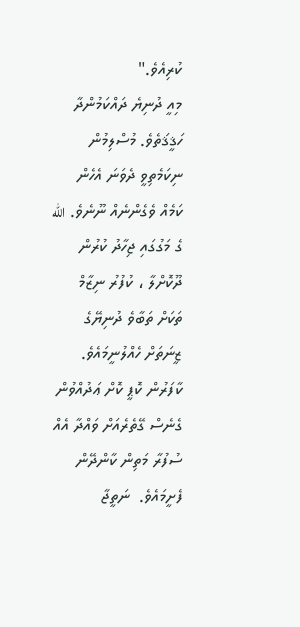ކުރިއެވެ."
މިއީ ދުނިޔެ ދައްކަމުންދާ ހަޤީޤަތެވެ. މުސްލިމުން ނިކަމެތިވީ ދެވަނަ އެހެން ކަމެއް ވެގެންނެއް ނޫނެވެ. الله ގެ މަގުގައި ޖިހާދު ކުރުން ދޫކޮށްލާ ، ކުފުރު ނިޒާމް ތަކަށް ތަބާވެ ދުނިޔޭގެ ޒީނަތަށް ހެއްލުނީމައެވެ. ކާފަރުން ކޮޕީ ކޮށް ޢަދުއްވުން ގެނެސް ގޭތެރެއަށް ވައްދާ އެއް ސުފުރާ މަތިން ކާންދޭން ފެށީމައެވެ.  ނަތީޖާ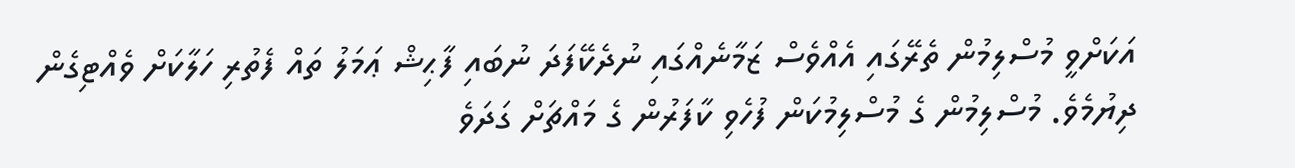އަކަށްވީ މުސްލިމުން ތެރޭގައި އެއްވެސް ޒަމާނެއްގައި ނުދެކޭފަދަ ނުބައި ފާޙިޝް ޢަމަލު ތައް ފެތުރި ހަލާކަށް ވެއްޓިގެން ދިޔުމެވެ. މުސްލިމުން ގެ މުސްލިމުކަން ފުހެވި ކާފަރުން ގެ މައްޗަށް ގަދަވެ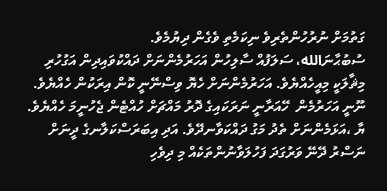ގަތުމަށް ނުރުހުންތެރިވެ ނިކަމެތި ވެގެން ދިޔުމެވެ.
ސުބުޙާނަالله، ސަލަފުއް ސާލިހުން އަހަރުމެންނަށް ދައްކުވައިދިން އަގުހުރި މިޘާލަކީ މިއީހެއްޔެވެ. އަހަރުމެންނަށް ހެޔޮ ވިސްނޭނީ ކޮން އިރަކުން ހެއްޔެވެ. ނޫނީ އަހަރުމެން  ހޭއަރާނީ ނަރަކައިގެ ދޮރު މައްޗަށް ހުއްޓެން ޖެހުނީމަ ހެއްޔެވެ.
ޔާ ،އަޅަމެންނަށް ތެދު މަގު ދައްކަވާނދޭވެ. އަދި އިބަރަސްކަލާނގެ ދީނަށް ނަސްރު ދޭނޭ ވަރުގަދަ ފަހުލަވާނުންތަކެއް މި ދިވެހި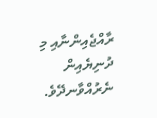ރާއްޖެއިންނާއި މި ދުނިޔެއިން ނެރުއްވާނދޭވެ.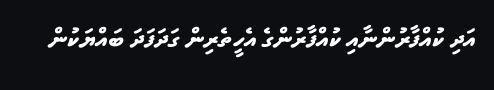އަދި ކުއްފާރުންނާއި ކުއްފާރުންގެ އެހީތެރިން ގަދަފަދަ ބައްޔަކުން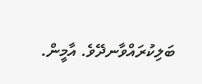ބަލިކުރައްވާނދޭވެ. އާމީން.